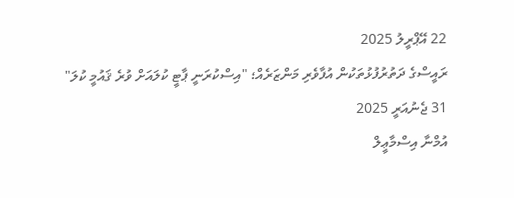22 އޭޕްރީލު 2025
ރައީސްގެ ދަތުރުފުޅުތަކުން އުފާވެރި މަންޒަރެއް؛ "އިސްކުރަނީ ޕާޓީ ކުލައަށް ވުރެ ޤައުމީ ކުލަ"
31 ޖެނުއަރީ 2025
އުމްނާ އިސްމާޢީލް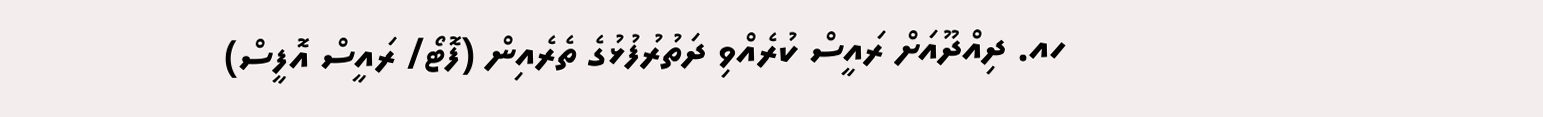ހއ. ދިއްދޫއަށް ރައީސް ކުރެއްވި ދަތުރުފުޅުގެ ތެރެއިން (ފޮޓޯ/ ރައީސް އޮފީސް)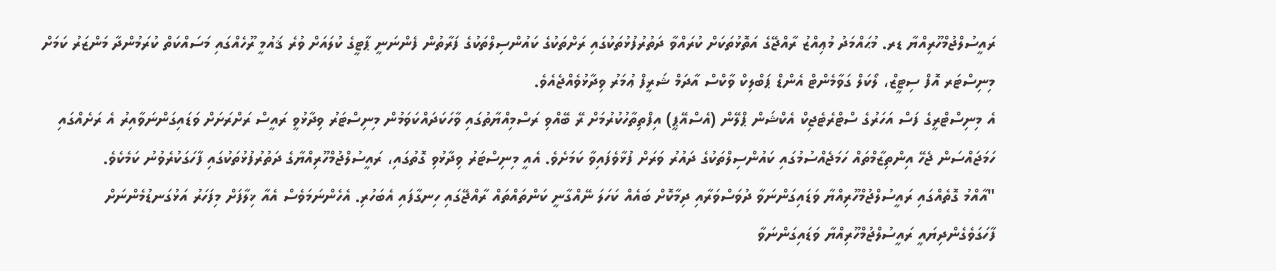ރައީސުލްޖުމްހޫރިއްޔާ ޑރ. މުޙައްމަދު މުޢިއްޒު ރާއްޖޭގެ އަތޮޅުތަކަށް ކުރައްވާ ދަތުރުފުޅުތަކުގައި ރަށްތަކުގެ ކައުންސިލްތަކުގެ ފަރާތުން ފެންނަނީ ޕާޓީގެ ކުލައަށް ވުރެ ޤައުމީ ރޫހެއްގައި މަސައްކަތް ކުރަމުންދާ މަންޒަރު ކަމަށް މިނިސްޓަރ އޮފް ސިޓީޒް، ލޯކަލް ގަވާމެންޓް އެންޑް ޕަބްލިކް ވާކްސް އާދަމް ޝަރީފް ޢުމަރު ވިދާޅުވެއްޖެއެވެ.
އެ މިނިސްޓްރީގެ ފަސް އަހަރުގެ ސްޓްރެޓެޖިކް އެކްޝަން ޕްލޭން (އެސްއޭޕީ) އިފްތިތާހުކުރުމަށް ރޭ ބޭއްވި ރަސްމިއްޔާތުގައި ވާހަކަދައްކަވަމުން މިނިސްޓަރު ވިދާޅުވީ ރައީސް ރަށްރަށަށް ވަޑައިގަންނަވާއިރު އެ ރަށެއްގައި ހަމަޖައްސަން ޖެހޭ އިންތިޒާމްތައް ހަމަޖެއްސުމުގައި ކައުންސިލްތަކުގެ ދައުރު ވަރަށް ފުޅާވެފައިވާ ކަމަށެވެ. އެއީ މިނިސްޓަރު ވިދާޅުވި ގޮތުގައި، ރައީސުލްޖުމްހޫރިއްޔާގެ ދަތުރުފުޅުތަކުގައި ފާހަގަކުރެވުނު ކަމެކެވެ.
"އާއްމު ގޮތެއްގައި ރައީސުލްޖުމްހޫރިއްޔާ ވަޑައިގަންނަވާ ދުވަސްވަރާއި ދިމާކޮށް ބައެއް ކަހަލަ ނޭއްގާނީ ކަންތައްތައް ރާއްޖޭގައި ހިނގާފައި އެބަހުރި. އެހެންނަމަވެސް އެއާ ޚިލާފަށް މިފަހަރު އަޅުގަނޑުމެންނަށް ފާހަގަވެގެންދިޔައީ ރައީސުލްޖުމްހޫރިއްޔާ ވަޑައިގަންނަވާ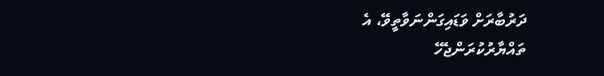ދަރުބާރަށް ވަޑައިގަންނަވާތީވޭ، އެ ތައްޔާރުކުރަންޖެހޭ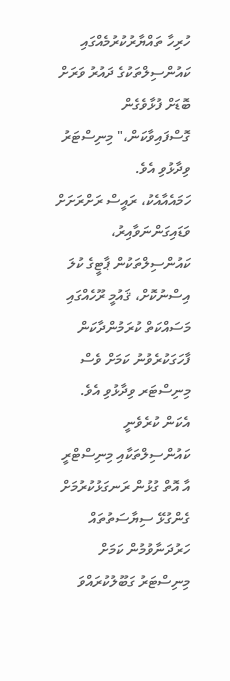ހުރިހާ ތައްޔާރުކުރުމެއްގައި ކައުންސިލްތަކުގެ ދައުރު ވަރަށް ބޮޑަށް ފުޅާވެގެން ގޮސްފައިވާކަން،" މިނިސްޓަރު ވިދާޅުވި އެވެ.
ހަމައެއާއެކު، ރައީސް ރަށްރަށަށް ވަޑައިގަންނަވާއިރު، ކައުންސިލްތަކުން ޕާޓީގެ ކުލަ އިސްނުކޮށް، ޤައުމީ ރޫހެއްގައި މަސައްކަތް ކުރަމުންދާކަން ފާހަގަކުރެވުނު ކަމަށް ވެސް މިނިސްޓަރ ވިދާޅުވި އެވެ. އެކަން ކުރެވެނީ ކައުންސިލްތަކާއި މިނިސްޓްރީ އާ އޮތް ގުޅުން ރަނގަޅުކުރުމަށް ގެންގުޅޭ ސިޔާސަތުތައް ހަރުދަނާވުމުން ކަމަށް މިނިސްޓަރު ގަބޫލުކުރައްވަ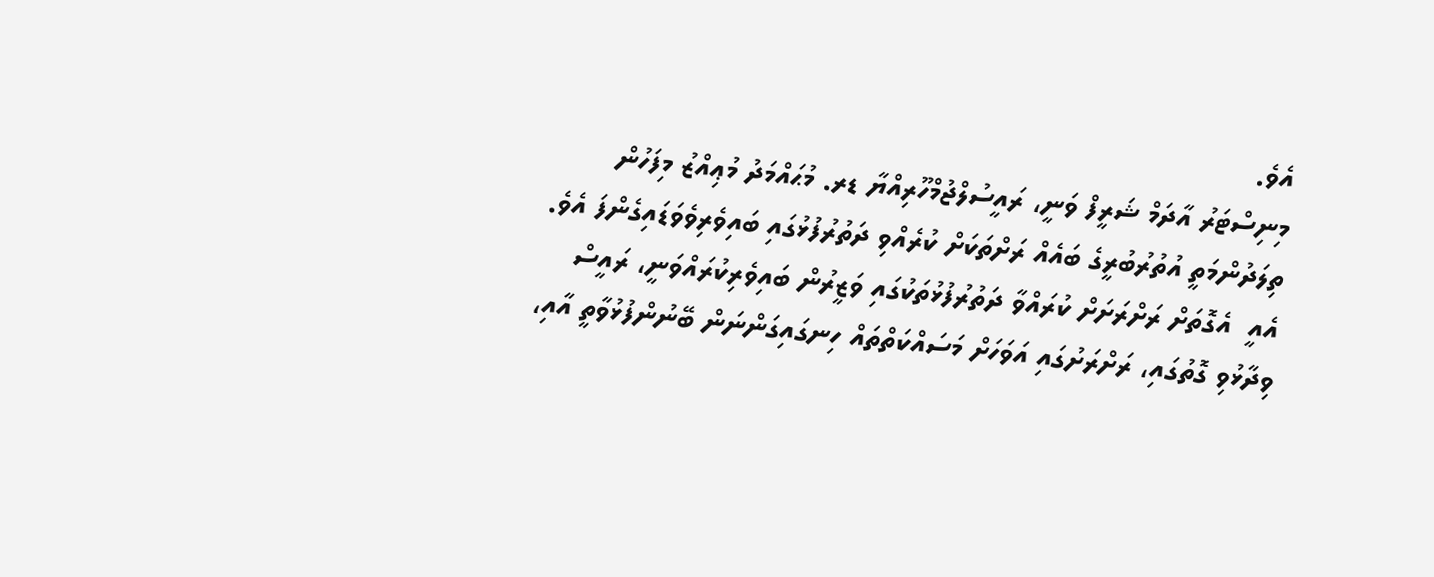އެވެ.
މިނިސްޓަރު އާދަމް ޝަރީފް ވަނީ، ރައީސުލްޖުމްހޫރިއްޔާ ޑރ. މުޙައްމަދު މުޢިއްޒު މިފަހުން ތިލަދުންމަތީ އުތުރުބުރީގެ ބައެއް ރަށްތަކަށް ކުރެއްވި ދަތުރުފުޅުގައި ބައިވެރިވެވަޑައިގެންފަ އެވެ. އެއީ  އެގޮތަށް ރަށްރަށަށް ކުރައްވާ ދަތުރުފުޅުތަކުގައި ވަޒީރުން ބައިވެރިކުރައްވަނީ، ރައީސް ވިދާޅުވި ގޮތުގައި، ރަށްރަށުގައި އަވަހަށް މަސައްކަތްތައް ހިނގައިގަންނަން ބޭނުންފުޅުވާތީ އާއި،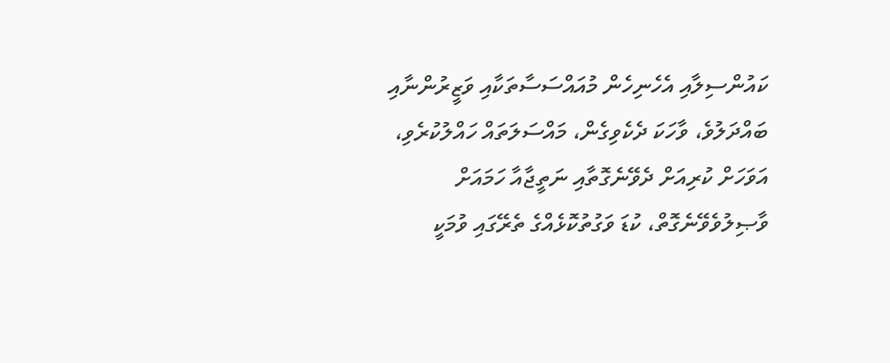ކައުންސިލާއި އެހެނިހެން މުއައްސަސާތަކާއި ވަޒީރުންނާއި ބައްދަލުވެ، ވާހަކަ ދެކެވިގެން، މައްސަލަތައް ހައްލުކުރެވި، އަވަހަށް ކުރިއަށް ދެވޭނެގޮތާއި ނަތީޖާއާ ހަމައަށް ވާޞިލުވެވޭނެގޮތް، ކުޑަ ވަގުތުކޮޅެއްގެ ތެރޭގައި ވުމަކީ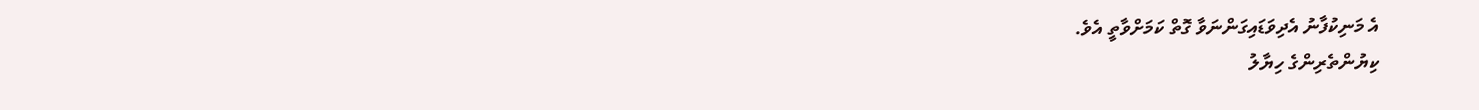އެ މަނިކުފާނު އެދިވަޑައިގަންނަވާ ގޮތް ކަމަށްވާތީ އެވެ.
ކިޔުންތެރިންގެ ހިޔާލު